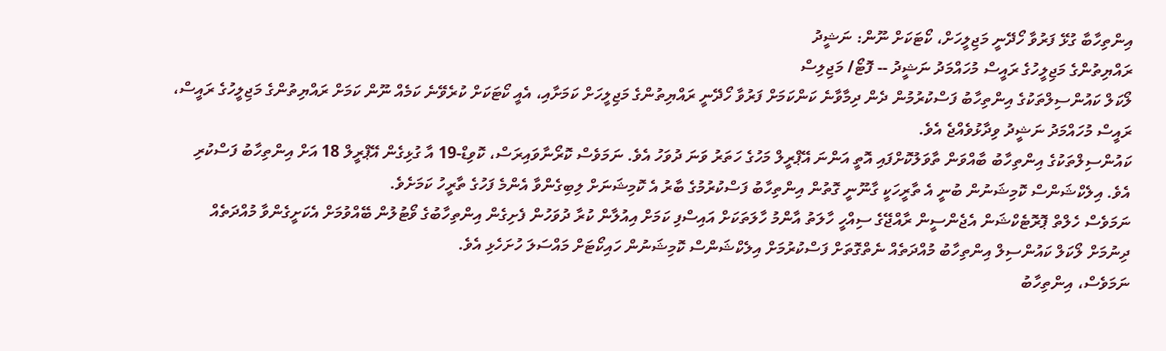އިންތިހާބާ ގުޅޭ ފަރުވާ ހޯދޭނީ މަޖިލީހަށް، ކޯޓަކަށް ނޫން: ނަޝީދު
ރައްޔިތުންގެ މަޖިލީހުގެ ރައީސް މުހައްމަދު ނަޝީދު -- ފޮޓޯ/ މަޖިލިސް
ލޯކަލް ކައުންސިލްތަކުގެ އިންތިހާބު ފަސްކުރުމުން ދެން ދިމާވާނެ ކަންކަމަށް ފަރުވާ ހޯދޭނީ ރައްޔިތުންގެ މަޖިލީހަށް ކަމަށާއި، އެއީ ކޯޓަކަށް ކުރެވޭނެ ކަމެއް ނޫން ކަމަށް ރައްޔިތުންގެ މަޖިލީހުގެ ރައީސް، ރައީސް މުހައްމަދު ނަޝީދު ވިދާޅުވެއްޖެ އެވެ.
ކައުންސިލްތަކުގެ އިންތިހާބު ބާއްވަން ތާވަލުކޮށްފައި އޮތީ އަންނަ އޭޕްރީލް މަހުގެ ހަތަރު ވަނަ ދުވަހު އެވެ. ނަމަވެސް ކޮރޯނާވައިރަސް، ކޮވިޑް-19 އާ ގުޅިގެން އޭޕްރީލް 18 އަށް އިންތިހާބު ފަސްކުރި އެވެ. އިލެކްޝަންސް ކޮމިޝަނުން ބުނީ އެ ތާރީހަކީ ގާނޫނީ ގޮތުން އިންތިހާބު ފަސްކުރުމުގެ ބާރު އެ ކޮމިޝަނަށް ލިބިގެންވާ އެންމެ ފަހުގެ ތާރީހު ކަމަށެވެ.
ނަމަވެސް ހެލްތް ޕޮރޮޓެކްޝަން އެޖެންސީން ރާއްޖޭގެ ސިއްހީ ހާލަތު އާންމު ހާލަތަކަށް އައިސްފި ކަމަށް އިއުލާން ކުރާ ދުވަހުން ފެށިގެން އިންތިހާބުގެ ވޯޓުލުން ބޭއްވުމަށް އެކަށީގެންވާ މުއްދަތެއް ދިނުމަށް ލޯކަލް ކައުންސިލް އިންތިހާބު މުއްދަތެއް ނެތްގޮތަށް ފަސްކުރުމަށް އިލެކްޝަންސް ކޮމިޝަނުން ހައިކޯޓަށް މައްސަލަ ހުށަހެޅި އެވެ.
ނަމަވެސް، އިންތިހާބު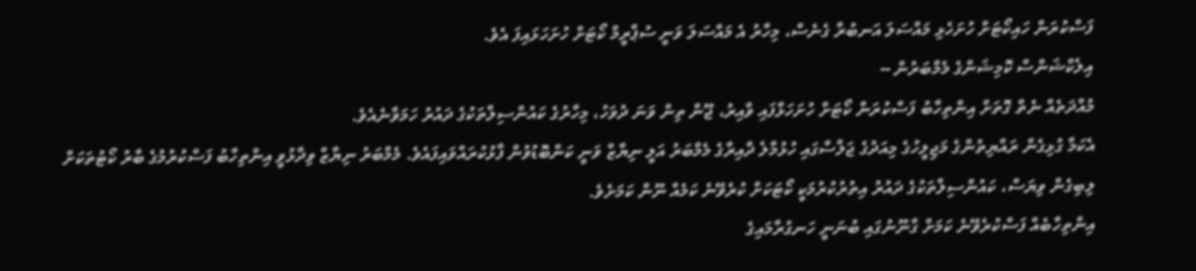ފަސްކުރަން ހައިކޯޓަށް ހުށަހެޅި މައްސަލަ އަނބުރާ ގެނެސް، މިހާރު އެ މައްސަލަ ވަނީ ސުޕްރީމް ކޯޓަށް ހުށަހަޅައިފަ އެވެ.
އިލެކްޝަންސް ކޮމިޝަންގެ މެމްބަރުން --
މުއްދަތެއް ނެތް ގޮތަށް އިންތިހާބު ފަސްކުރަން ކޯޓަށް ހުށަހަޅާފައި ވާއިރު، ޖޫން ތިން ވަނަ ދުވަހު، މިހާރުގެ ކައުންސިލްތަކުގެ ދައުރު ހަމަވާނެއެވެ.
އެކަމާ ގުޅިގެން ރައްޔިތުންގެ މަޖިލީހުގެ މިއަދުގެ ޖަލްސާގައި ހުޅުމާލެ ދާއިރާގެ މެމްބަރު އަލީ ނިޔާޒް ވަނީ ކަންބޮޑުވުން ފާޅުކުރައްވައިފައެވެ. މެމްބަރު ނިޔާޒް ވިދާޅުވީ އިންތިހާބު ފަސްކުރުމުގެ ބާރު ކޯޓުތަކަށް ލިބިގެން ވިޔަސް، ކައުންސިލްތަކުގެ ދައުރު އިތުރުކުރުމަކީ ކޯޓަކަށް ކުރެވޭނެ ކަމެއް ނޫން ކަމަށެވެ.
އިންތިހާބެއް ފަސްކުރެވޭނެ ކަމަށް ގާނޫނުގައި ބުނަނީ ހަނގުރާމައިގެ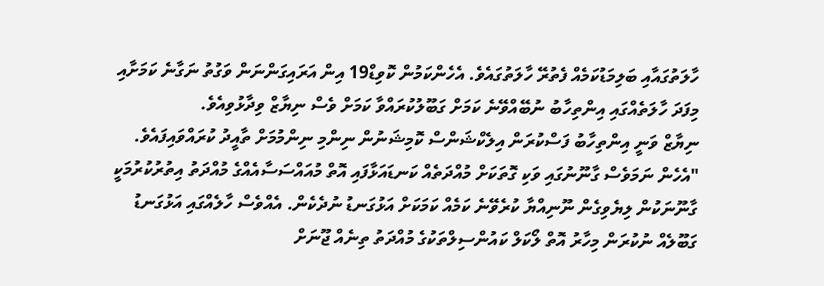ހާލަތުގައާއި ބަލިމަޑުކަމެއް ފެތުރޭ ހާލަތުގައެވެ. އެހެންކަމުން ކޮވިޑް19 އިން އަރައިގަންނަން ވަގުތު ނަގާނެ ކަމަށާއި މިފަދަ ހާލަތެއްގައި އިންތިހާބު ނުބޭއްވޭނެ ކަމަށް ގަބޫލުކުރައްވާ ކަމަށް ވެސް ނިޔާޒް ވިދާޅުވިއެވެ.
ނިޔާޒް ވަނީ އިންތިހާބު ފަސްކުރަން އިލެކްޝަންސް ކޮމިޝަނުން ނިންމި ނިންމުމަށް ތާއީދު ކުރައްވައިފައެވެ.
"އެހެން ނަމަވެސް ގާނޫނުގައި ވަކި ގޮތަކަށް މުއްދަތެއް ކަނޑައަޅާފައި އޮތް މުއައްސަސާއެއްގެ މުއްދަތު އިތުރުކުރުމަކީ ގާނޫނަކުން ލިޔެވިގެން ނޫނިއްޔާ ކުރެވޭނެ ކަމެއް ކަމަކަށް އަޅުގަނޑު ނުދެކެން. އެއްވެސް ހާލެއްގައި އަޅުގަނޑު ގަބޫލެއް ނުކުރަން މިހާރު އޮތް ލޯކަލް ކައުންސިލްތަކުގެ މުއްދަތު ތިނެއް ޖޫނަށް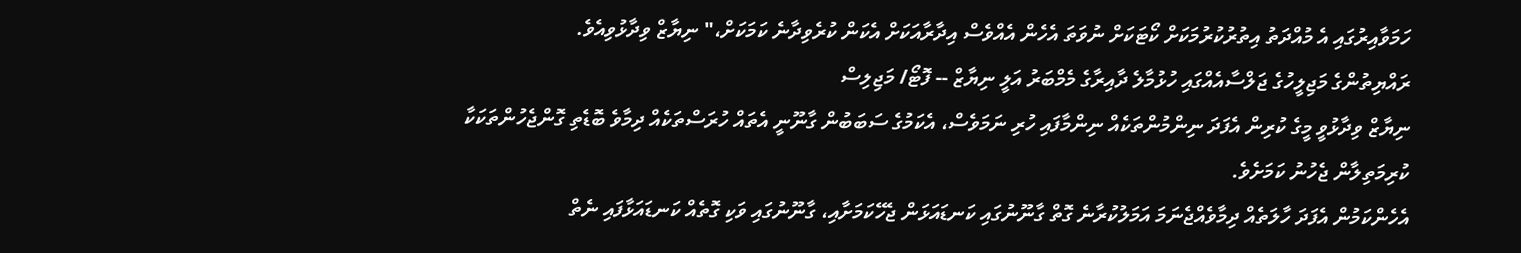ހަމަވާއިރުގައި އެ މުއްދަތު އިތުރުކުރުމަކަށް ކޯޓަކަށް ނުވަތަ އެހެން އެއްވެސް އިދާރާއަކަށް އެކަން ކުރެވިދާނެ ކަމަކަށް،" ނިޔާޒް ވިދާޅުވިއެވެ.
ރައްޔިތުންގެ މަޖިލީހުގެ ޖަލްސާއެއްގައި ހުޅުމާލެ ދާއިރާގެ މެމްބަރު އަލީ ނިޔާޒް -- ފޮޓޯ/ މަޖިލިސް
ނިޔާޒް ވިދާޅުވީ މީގެ ކުރިން އެފަދަ ނިންމުންތަކެއް ނިންމާފައި ހުރި ނަމަވެސް، އެކަމުގެ ސަބަބުން ގާނޫނީ އެތައް ހުރަސްތަކެއް ދިމާވެ ބޮޑެތި ގޮންޖެހުންތަކަކާ ކުރިމަތިލާން ޖެހުނު ކަމަށެވެ.
އެހެންކަމުން އެފަދަ ހާލަތެއް ދިމާވެއްޖެނަމަ އަމަލުކުރާނެ ގޮތް ގާނޫނުގައި ކަނޑައަޅަން ޖެހޭކަމަށާއި، ގާނޫނުގައި ވަކި ގޮތެއް ކަނޑައަޅާފައި ނެތް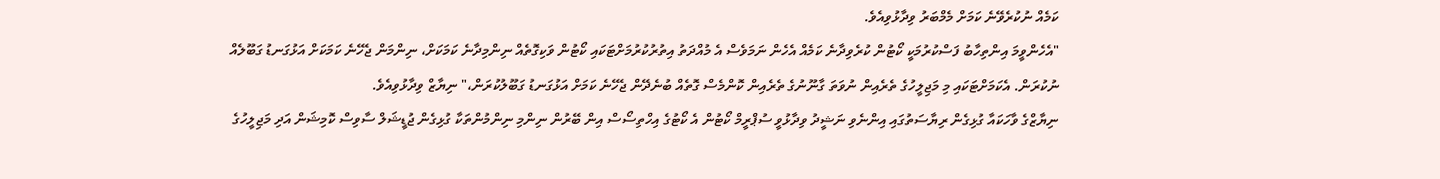ކަމެއް ނުކުރެވޭނެ ކަމަށް މެމްބަރު ވިދާޅުވިއެވެ.
"އެހެންވީމަ އިންތިހާބު ފަސްކުރުމަކީ ކޯޓުން ކުރެވިދާނެ ކަމެއް އެހެން ނަމަވެސް އެ މުއްދަތު އިތުރުކުރުމަށްޓަކައި ކޯޓުން ވަކިގޮތެއް ނިންމިދާނެ ކަމަކަށް، ނިންމަން ޖެހޭނެ ކަމަކަށް އަޅުގަނޑު ގަބޫލެއް ނުކުރަން. އެކަމަށްޓަކައި މި މަޖިލީހުގެ ތެރެއިން ނުވަތަ ގާނޫނުގެ ތެރެއިން ކޮންމެސް ގޮތެއް ބުނެދޭން ޖެހޭނެ ކަމަށް އަޅުގަނޑު ގަބޫލުކުރަން،" ނިޔާޒް ވިދާޅުވިއެވެ.
ނިޔާޒްގެ ވާހަކައާ ގުޅިގެން ރިޔާސަތުގައި އިންނެވި ނަޝީދު ވިދާޅުވީ ސުޕްރީމް ކޯޓުން އެ ކޯޓުގެ އިހްތިސޯސް އިން ބޭރުން ނިންމި ނިންމުންތަކާ ގުޅިގެން ޖުޑީޝަލް ސާވިސް ކޮމިޝަން އަދި މަޖިލީހުގެ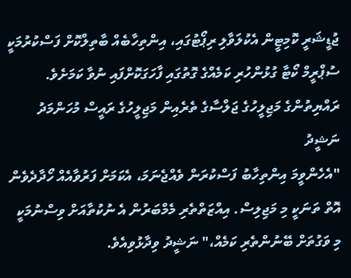ޖުޑީޝަރީ ކޮމިޓީން އެކުލަވާލި ރިޕޯޓުގައި، އިންތިހާބެއް ބާތިލްކޮށް ފަސްކުރުމަކީ ސުޕްރީމް ކޯޓާ ގުޅުންހުރި ކަމެއްގެ ގޮތުގައި ފާހަގަކޮށްފައި ނުވާ ކަމަށެވެ.
ރައްޔިތުންގެ މަޖިލީހުގެ ޖަލްސާގެ ތެރެއިން މަޖިލީހުގެ ރައީސް މުހަންމަދު ނަޝީދު
"އެހެންވީމަ އިންތިހާބު ފަސްކުރަން ވެއްޖެނަމަ، އެކަމަށް ފަރުވާއެއް ހޯދާދެވެން އޮތް ތަނަކީ މި މަޖިލިސް. އިއްޒަތްތެރި މެމްބަރުން އެ ނުކުތާއަށް ވިސްނުމަކީ މި ވަގުތަށް ބޭނުންތެރި ކަމެއް،" ނަޝީދު ވިދާޅުވިއެވެ.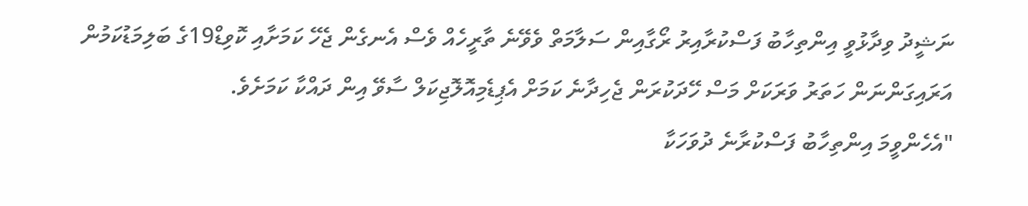ނަޝީދު ވިދާޅުވީ އިންތިހާބު ފަސްކުރާއިރު ރޯގާއިން ސަލާމަތް ވެވޭނެ ތާރީހެއް ވެސް އެނގެން ޖެހޭ ކަމަށާއި ކޮވިޑް19ގެ ބަލިމަޑުކަމުން އަރައިގަންނަން ހަތަރު ވަރަކަށް މަސް ހޭދަކުރަން ޖެހިދާނެ ކަމަށް އެޕިޑެމިއޮލޮޖިކަލް ސާވޭ އިން ދައްކާ ކަމަށެވެ.
"އެހެންވީމަ އިންތިހާބު ފަސްކުރާނެ ދުވަހަކާ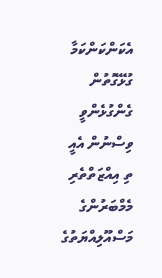އެކަންކަންކަމާ ގުޅޭގޮތުން ގެންގުޅެންވީ ވިސްނުން އެއީ ތި އިއްޒަތްތެރި މެމްބަރުންގެ މަސްއޫލިއްޔަތުގެ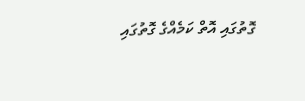ގޮތުގައި އޮތް ކަމެއްގެ ގޮތުގައި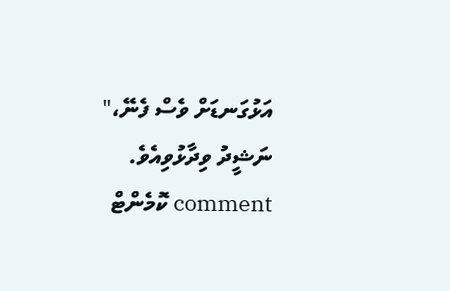އަޅުގަނޑަށް ވެސް ފެނޭ،" ނަޝީދު ވިދާޅުވިއެވެ.
comment ކޮމެންޓް